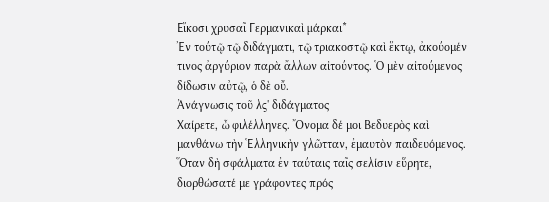Εἴκοσι χρυσαῖ Γερμανικαὶ µάρκαι*
Ἐν τούτῷ τῷ διδάγματι, τῷ τριακοστῷ καὶ ἕκτῳ, ἀκούομέν τινος ἀργύριον παρὰ ἄλλων αἰτούντος. Ὁ μὲν αἰτούμενος δίδωσιν αὐτῷ, ὁ δὲ οὔ.
Ἀνάγνωσις τοῦ λϛ' διδάγματος
Χαίρετε, ὦ φιλέλληνες. Ὄνομα δέ μοι Βεδυερὸς καὶ μανθάνω τὴν Ἑλληνικὴν γλῶτταν, ἐμαυτὸν παιδευόμενος. Ὅταν δὴ σφάλματα ἐν ταύταις ταῖς σελίσιν εὕρητε, διορθώσατέ με γράφοντες πρός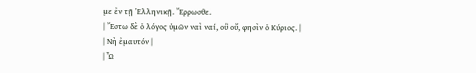με ἐν τῇ Ἑλληνικῇ. Ἔρρωσθε.
| Ἔστω δὲ ὁ λόγος ὑμῶν ναὶ ναί, οὒ οὔ, φησὶν ὁ Κύριος. |
| Νὴ ἐμαυτόν |
| Ὦ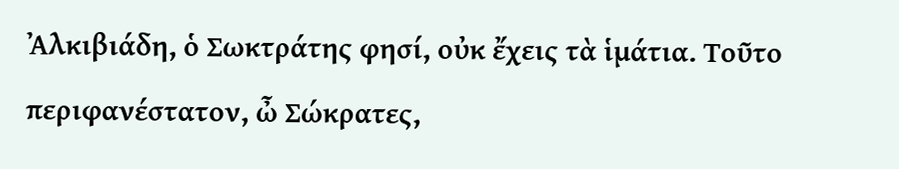Ἀλκιβιάδη, ὁ Σωκτράτης φησί, οὐκ ἔχεις τὰ ἱμάτια. Τοῦτο περιφανέστατον, ὦ Σώκρατες,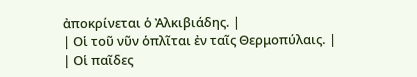ἀποκρίνεται ὁ Ἀλκιβιάδης. |
| Οἱ τοῦ νῦν ὁπλῖται ἐν ταῖς Θερμοπύλαις. |
| Οἱ παῖδες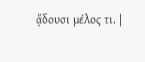ᾄδουσι μέλος τι. |